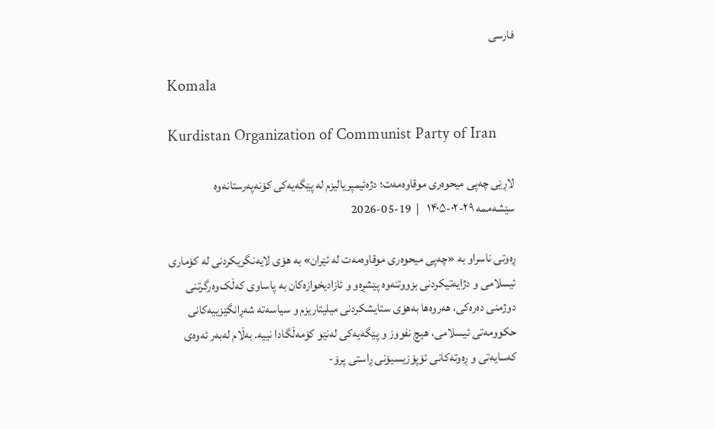فارسی

Komala

Kurdistan Organization of Communist Party of Iran

لاڕێی چەپی میحوەری موقاوەمەت؛ دژەئیمپریالیزم لە پێگەیەکی کۆنەپەرستانەوە
سێشەممە ۲۹-۰۲-۱۴۰۵   |  19-05-2026

ڕەوتی ناسراو بە «چەپی میحوەری موقاوەمەت لە ئێران» بە هۆی لایەنگریکردنی لە کۆماری ئیسلامی و دژایەتیکردنی بزووتنەوە پێشڕەو و ئازادیخوازەکان بە پاساوی کەڵک‌وەرگرتنی دوژمنی دەرەکی، هەروەها بەهۆی ستایشکردنی میلیتاریزم و سیاسەتە شەڕانگێزییەکانی حکوومەتی ئیسلامی، هیچ نفووز و پێگەیەکی لەنێو کۆمەڵگادا نییە. بەڵام لەبەر ئەوەی کەسایەتی و ڕەوتەکانی ئۆپۆزیسیۆنی ڕاستی پرۆ-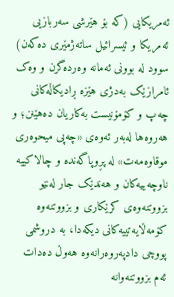ئەمریکایی (کە بۆ هێرشی سەربازیی ئەمریکا و ئیسرائیل ساتەژمێری دەکەن) سوود لە بوونی ئەمانە وەردەگرن و وەک ئامرازێک بەدژی هێزە ڕادیکاڵەکانی چەپ و کۆمۆنیست بەکاریان دەهێنن؛ و هەروەها لەبەر ئەوەی «چەپی میحوەری موقاوەمەت» لە پڕوپاگەندە و چالاکییە ناوچەییەکان و هەندێک جار لەنێو بزووتنەوەی کرێکاری و بزووتنەوە کۆمەڵایەتییەکانی دیکەدا، بە دروشمی پووچی دادپەروەرانەوە هەوڵ دەدات ئەم بزووتنەوانە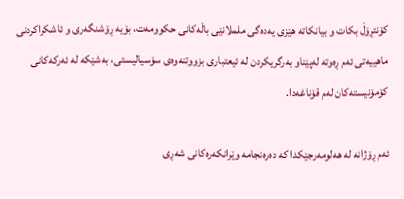کۆنتڕۆڵ بکات و بیانکاتە هێزی یەدەگی ململانێی باڵەکانی حکوومەت، بۆیە ڕۆشنگەری و ئاشکراکردنی ماهییەتی ئەم ڕەوتە لەپێناو بەرگریکردن لە ئیعتباری بزووتنەوەی سۆسیالیستی، بەشێکە لە ئەرکەکانی کۆمۆنیستەکان لەم قۆناغەدا.

ئەم ڕۆژانە لە هەلومەرجێکدا کە دەرەنجامە وێرانکەرەکانی شەڕی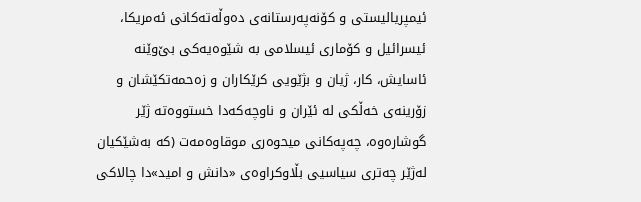ئیمپریالیستی و کۆنەپەرستانەی دەوڵەتەکانی ئەمریکا، ئیسرائیل و کۆماری ئیسلامی بە شێوەیەکی بێ‌وێنە ئاسایش، کار، ژیان و بژێویی کرێکاران و زەحمەتکێشان و زۆرینەی خەڵکی لە ئێران و ناوچەکەدا خستووەتە ژێر گوشارەوە، چەپەکانی میحوەری موقاوەمەت (کە بەشێکیان لەژێر چەتری سیاسیی بڵاوکراوەی «دانش و امید»دا چالاکی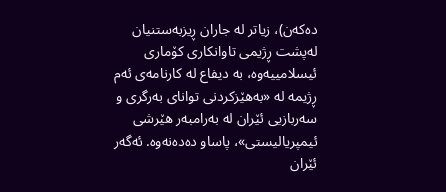دەکەن)، زیاتر لە جاران ڕیزبەستنیان لەپشت ڕژیمی تاوانکاری کۆماری ئیسلامییەوە، بە دیفاع لە کارنامەی ئەم ڕژیمە لە «بەهێزکردنی توانای بەرگری و سەربازیی ئێران لە بەرامبەر هێرشی ئیمپریالیستی»، پاساو دەدەنەوە. ئەگەر ئێران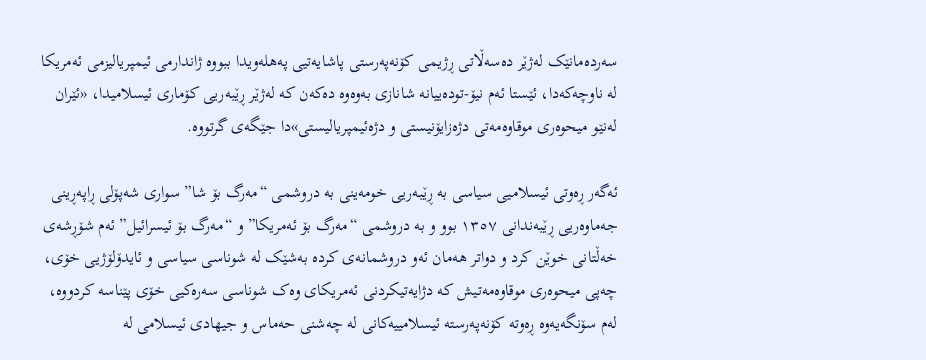سەردەمانێک لەژێر دەسەڵاتی ڕژیمی کۆنەپەرستی پاشایەتیی پەهلەویدا ببووە ژاندارمی ئیمپریالیزمی ئەمریکا لە ناوچەکەدا، ئێستا ئەم نیۆ-تودەییانە شانازی بەوەوە دەکەن کە لەژێر ڕێبەریی کۆماری ئیسلامیدا، «ئێران لەنێو میحوەری موقاوەمەتی دژەزایۆنیستی و دژەئیمپریالیستی»دا جێگەی گرتووە.

ئەگەر ڕەوتی ئیسلامیی سیاسی بە ڕێبەریی خومەینی بە دروشمی “مەرگ بۆ شا” سواری شەپۆلی ڕاپەڕینی جەماوەریی ڕێبەندانی ١٣٥٧ بوو و بە دروشمی “مەرگ بۆ ئەمریکا” و “مەرگ بۆ ئیسرائیل” ئەم شۆڕشەی خەڵتانی خوێن کرد و دواتر هەمان ئەو دروشمانەی کردە بەشێک لە شوناسی سیاسی و ئایدۆلۆژیی خۆی، چەپی میحوەری موقاوەمەتیش کە دژایەتیکردنی ئەمریکای وەک شوناسی سەرەکیی خۆی پێناسە کردووە، لەم سۆنگەیەوە ڕەوتە کۆنەپەرستە ئیسلامییەکانی لە چەشنی حەماس و جیهادی ئیسلامی لە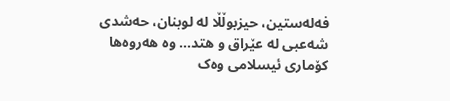فەلەستین، حیزبوڵڵا لە لوبنان، حەشدی شەعبی لە عێراق و هتد… وە هەروەها کۆماری ئیسلامی وەک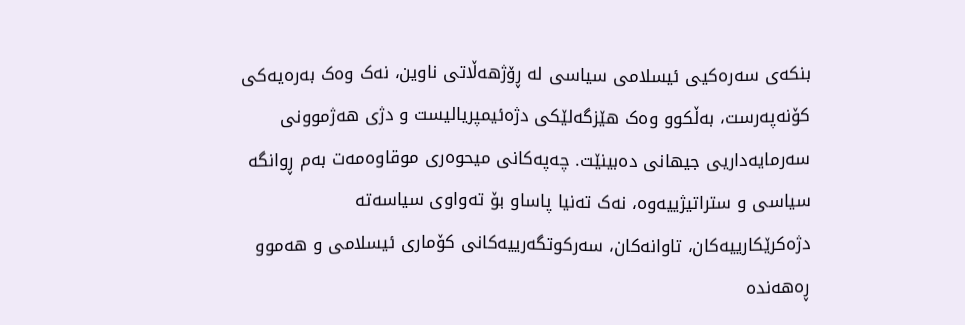بنکەی سەرەکیی ئیسلامی سیاسی لە ڕۆژهەڵاتی ناوین، نەک وەک بەرەیەکی کۆنەپەرست، بەڵکوو وەک هێزگەلێکی دژەئیمپریالیست و دژی هەژموونی سەرمایەداریی جیهانی دەبینێت. چەپەکانی میحوەری موقاوەمەت بەم ڕوانگە سیاسی و ستراتیژییەوە، نەک تەنیا پاساو بۆ تەواوی سیاسەتە دژەکرێکارییەکان، تاوانەکان، سەرکوتگەرییەکانی کۆماری ئیسلامی و هەموو ڕەهەندە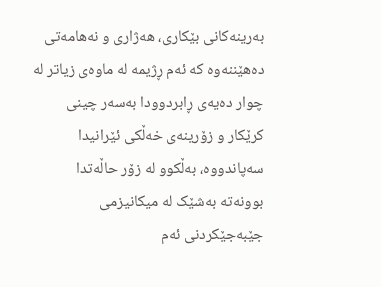بەرینەکانی بێکاری، هەژاری و نەهامەتی دەهێننەوە کە ئەم ڕژیمە لە ماوەی زیاتر لە چوار دەیەی ڕابردوودا بەسەر چینی کرێکار و زۆرینەی خەڵکی ئێرانیدا سەپاندووە، بەڵکوو لە زۆر حاڵەتدا بوونەتە بەشێک لە میکانیزمی جێبەجێکردنی ئەم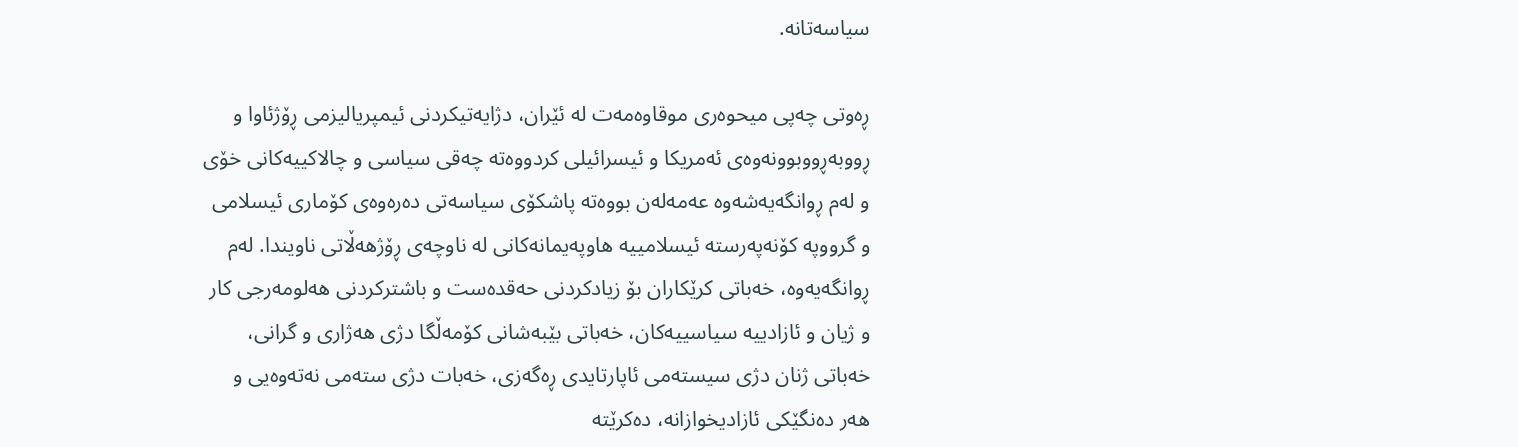سیاسەتانە.

ڕەوتی چەپی میحوەری موقاوەمەت لە ئێران، دژایەتیکردنی ئیمپریالیزمی ڕۆژئاوا و ڕووبەڕووبوونەوەی ئەمریکا و ئیسرائیلی کردووەتە چەقی سیاسی و چالاکییەکانی خۆی و لەم ڕوانگەیەشەوە عەمەلەن بووەتە پاشکۆی سیاسەتی دەرەوەی کۆماری ئیسلامی و گرووپە کۆنەپەرستە ئیسلامییە هاوپەیمانەکانی لە ناوچەی ڕۆژهەڵاتی ناویندا. لەم ڕوانگەیەوە، خەباتی کرێکاران بۆ زیادکردنی حەقدەست و باشترکردنی هەلومەرجی کار و ژیان و ئازادییە سیاسییەکان، خەباتی بێبەشانی کۆمەڵگا دژی هەژاری و گرانی، خەباتی ژنان دژی سیستەمی ئاپارتایدی ڕەگەزی، خەبات دژی ستەمی نەتەوەیی و هەر دەنگێکی ئازادیخوازانە، دەکرێتە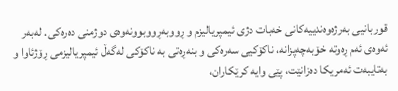قوربانیی بەرژەوەندییەکانی خەبات دژی ئیمپریالیزم و ڕووبەڕووبوونەوەی دوژمنی دەرەکی. لەبەر ئەوەی ئەم ڕەوتە خۆبەچەپزانە، ناکۆکیی سەرەکی و بنەڕەتی بە ناکۆکی لەگەڵ ئیمپریالیزمی ڕۆژئاوا و بەتایبەت ئەمریکا دەزانێت، پێی وایە کرێکاران،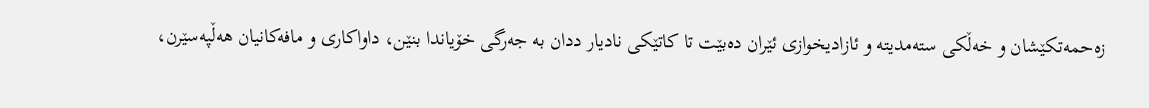زەحمەتکێشان و خەڵکی ستەمدیتە و ئازادیخوازی ئێران دەبێت تا کاتێکی نادیار ددان بە جەرگی خۆیاندا بنێن، داواکاری و مافەکانیان هەڵپەسێرن،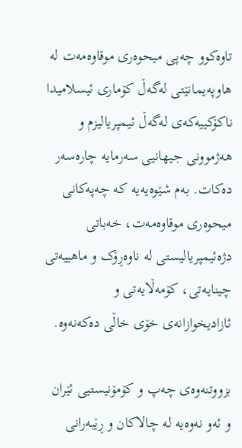تاوەکوو چەپی میحوەری موقاوەمەت لە هاوپەیمانێتی لەگەڵ کۆماری ئیسلامیدا ناکۆکییەکەی لەگەڵ ئیمپریالیزم و هەژموونی جیهانیی سەرمایە چارەسەر دەکات. بەم شێوەیەیە کە چەپەکانی میحوەری موقاوەمەت، خەباتی دژەئیمپریالیستی لە ناوەڕۆک و ماهییەتی چینایەتی، کۆمەڵایەتی و ئازادیخوازانەی خۆی خاڵی دەکەنەوە.

بزووتنەوەی چەپ و کۆمۆنیستیی ئێران و ئەو نەوەیە لە چالاکان و ڕێبەرانی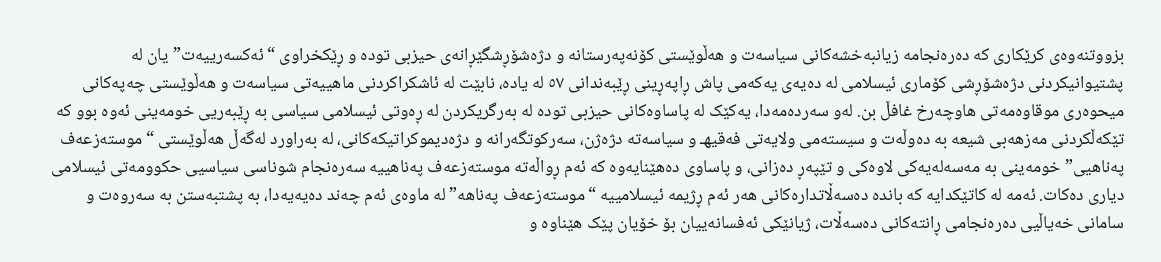بزووتنەوەی کرێکاری کە دەرەنجامە زیانبەخشەکانی سیاسەت و هەڵوێستی کۆنەپەرستانە و دژەشۆڕشگێڕانەی حیزبی تودە و ڕێکخراوی “ئەکسەرییەت”یان لە پشتیوانیکردنی دژەشۆڕشی کۆماری ئیسلامی لە دەیەی یەکەمی پاش ڕاپەڕینی ڕێبەندانی ٥٧ لە یادە، نابێت لە ئاشکراکردنی ماهییەتی سیاسەت و هەڵوێستی چەپەکانی میحوەری موقاوەمەتی هاوچەرخ غافڵ بن. لەو سەردەمەدا، یەکێک لە پاساوەکانی حیزبی تودە لە بەرگریکردن لە ڕەوتی ئیسلامی سیاسی بە ڕێبەریی خومەینی ئەوە بوو کە تێکەڵکردنی مەزهەبی شیعە بە دەوڵەت و سیستەمی ولایەتی فەقیهـ و سیاسەتە دژەژن، سەرکوتگەرانە و دژەدیموکراتیکەکانی، لە بەراورد لەگەڵ هەڵوێستی “موستەزعەف پەناهیی” خومەینی بە مەسەلەیەکی لاوەکی و تێپەڕ دەزانی، و پاساوی دەهێنایەوە کە ئەم ڕواڵەتە موستەزعەف پەناهییە سەرەنجام شوناسی سیاسیی حکوومەتی ئیسلامی دیاری دەکات. ئەمە لە کاتێکدایە کە باندە دەسەڵاتدارەکانی هەر ئەم ڕژیمە ئیسلامییە “موستەزعەف پەناهە” لە ماوەی ئەم چەند دەیەیەدا، بە پشتبەستن بە سەروەت و سامانی خەیاڵیی دەرەنجامی ڕانتەکانی دەسەڵات، ژیانێکی ئەفسانەییان بۆ خۆیان پێک هێناوە و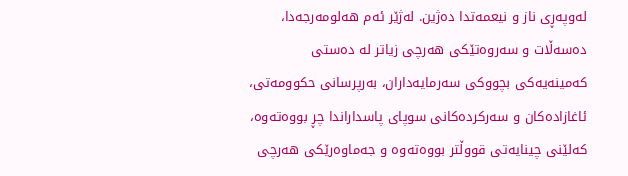لەوپەڕی ناز و نیعمەتدا دەژین. لەژێر ئەم هەلومەرجەدا، دەسەڵات و سەروەتێکی هەرچی زیاتر لە دەستی کەمینەیەکی بچووکی سەرمایەداران، بەرپرسانی حکوومەتی، ئاغازادەکان و سەرکردەکانی سوپای پاسداراندا چڕ بووەتەوە، کەلێنی چینایەتی قووڵتر بووەتەوە و جەماوەرێکی هەرچی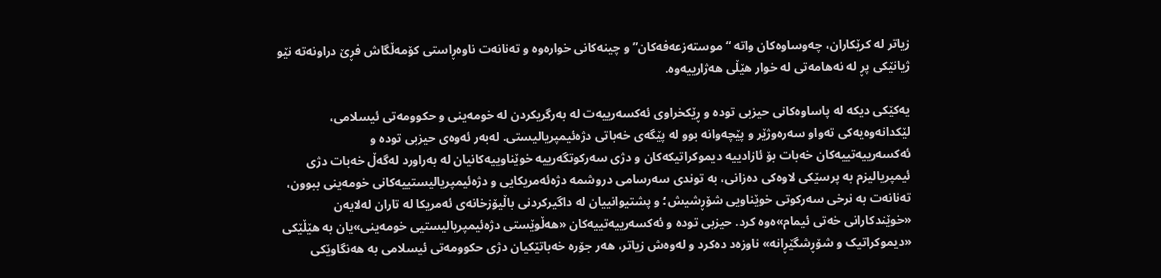زیاتر لە کرێکاران، چەوساوەکان واتە “موستەزعەفەکان” و چینەکانی خوارەوە و تەنانەت ناوەڕاستی کۆمەڵگاش فڕێ دراونەتە نێو ژیانێکی پڕ لە نەهامەتی لە خوار هێڵی هەژارییەوە.

یەکێکی دیکە لە پاساوەکانی حیزبی تودە و ڕێکخراوی ئەکسەرییەت لە بەرگریکردن لە خومەینی و حکوومەتی ئیسلامی، لێکدانەوەیەکی تەواو سەرەوژێر و پێچەوانە بوو لە پێگەی خەباتی دژەئیمپریالیستی. لەبەر ئەوەی حیزبی تودە و ئەکسەرییەتییەکان خەبات بۆ ئازادییە دیموکراتیکەکان و دژی سەرکوتگەرییە خوێناوییەکانیان لە بەراورد لەگەڵ خەبات دژی ئیمپریالیزم بە پرسێکی لاوەکی دەزانی، بە توندی سەرسامی دروشمە دژەئەمریکایی و دژەئیمپریالیستییەکانی خومەینی ببوون، تەنانەت بە نرخی سەرکوتی خوێناویی شۆڕشیش؛ و پشتیوانییان لە داگیرکردنی باڵیۆزخانەی ئەمریکا لە تاران لەلایەن «خوێندکارانی خەتی ئیمام»ەوە کرد. حیزبی تودە و ئەکسەرییەتییەکان «هەڵوێستی دژەئیمپریالیستیی خومەینی»یان بە هێڵێکی «دیموکراتیک و شۆڕشگێڕانە» ناوزەد دەکرد و لەوەش زیاتر، هەر جۆرە خەباتێکیان دژی حکوومەتی ئیسلامی بە هەنگاوێکی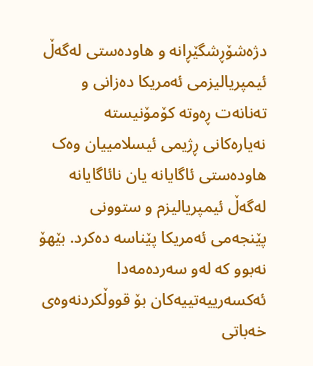دژەشۆڕشگێڕانە و هاودەستی لەگەڵ ئیمپریالیزمی ئەمریکا دەزانی و تەنانەت ڕەوتە کۆمۆنیستە نەیارەکانی ڕژیمی ئیسلامییان وەک هاودەستی ئاگایانە یان نائاگایانە لەگەڵ ئیمپریالیزم و ستوونی پێنجەمی ئەمریکا پێناسە دەکرد. بێهۆ نەبوو کە لەو سەردەمەدا ئەکسەرییەتییەکان بۆ قووڵکردنەوەی خەباتی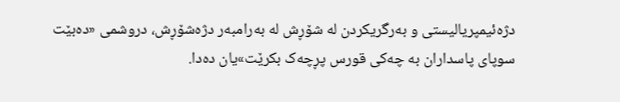دژەئیمپریالیستی و بەرگریکردن لە شۆڕش لە بەرامبەر دژەشۆڕش، دروشمی «دەبێت سوپای پاسداران بە چەکی قورس پڕچەک بکرێت»یان دەدا.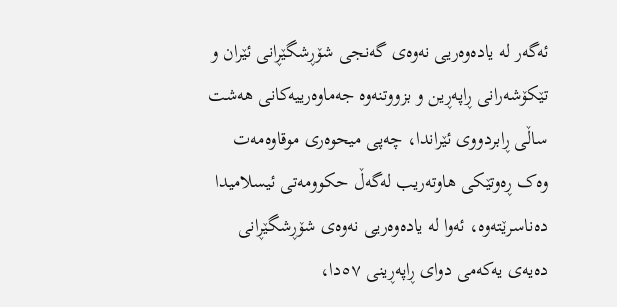ئەگەر لە یادەوەریی نەوەی گەنجی شۆڕشگێڕانی ئێران و تێکۆشەرانی ڕاپەڕین و بزووتنەوە جەماوەرییەکانی هەشت ساڵی ڕابردووی ئێراندا، چەپی میحوەری موقاوەمەت وەک ڕەوتێکی هاوتەریب لەگەڵ حکوومەتی ئیسلامیدا دەناسرێتەوە، ئەوا لە یادەوەریی نەوەی شۆڕشگێڕانی دەیەی یەکەمی دوای ڕاپەڕینی ٥٧دا،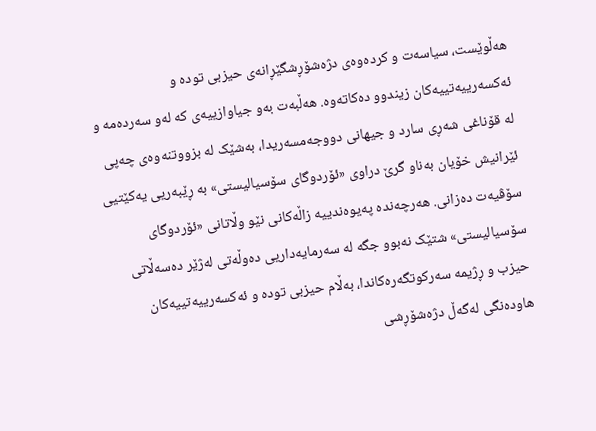هەڵوێست، سیاسەت و کردەوەی دژەشۆڕشگێڕانەی حیزبی تودە و ئەکسەرییەتییەکان زیندوو دەکاتەوە. هەڵبەت بەو جیاوازییەی کە لەو سەردەمە و لە قۆناغی شەڕی سارد و جیهانی دووجەمسەریدا، بەشێک لە بزووتنەوەی چەپی ئێرانیش خۆیان بەناو گرێ دراوی «ئۆردوگای سۆسیالیستی» بە ڕێبەریی یەکێتیی سۆڤیەت دەزانی. هەرچەندە پەیوەندییە زاڵەکانی نێو وڵاتانی «ئۆردوگای سۆسیالیستی» شتێک نەبوو جگە لە سەرمایەداریی دەوڵەتی لەژێر دەسەڵاتی حیزب و ڕژیمە سەرکوتگەرەکاندا، بەڵام حیزبی تودە و ئەکسەرییەتییەکان هاودەنگی لەگەڵ دژەشۆڕشی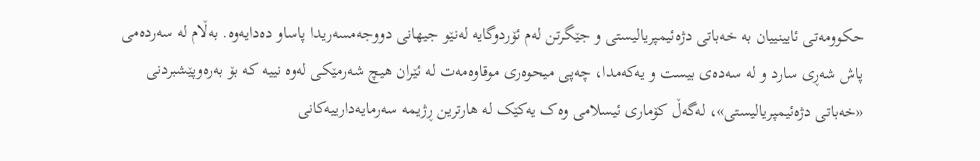حکوومەتی ئایینییان بە خەباتی دژەئیمپریالیستی و جێگرتن لەم ئۆردوگایە لەنێو جیهانی دووجەمسەریدا پاساو دەدایەوە. بەڵام لە سەردەمی پاش شەڕی سارد و لە سەدەی بیست و یەکەمدا، چەپی میحوەری موقاوەمەت لە ئێران هیچ شەرمێکی لەوە نییە کە بۆ بەرەوپێشبردنی «خەباتی دژەئیمپریالیستی»، لەگەڵ کۆماری ئیسلامی وەک یەکێک لە هارترین ڕژیمە سەرمایەدارییەکانی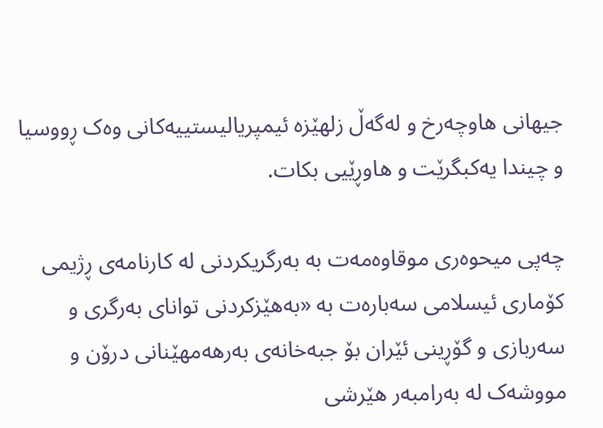جیهانی هاوچەرخ و لەگەڵ زلهێزە ئیمپریالیستییەکانی وەک ڕووسیا و چیندا یەکبگرێت و هاوڕێیی بکات.

چەپی میحوەری موقاوەمەت بە بەرگریکردنی لە کارنامەی ڕژیمی کۆماری ئیسلامی سەبارەت بە «بەهێزکردنی توانای بەرگری و سەربازی و گۆڕینی ئێران بۆ جبەخانەی بەرهەمهێنانی درۆن و مووشەک لە بەرامبەر هێرشی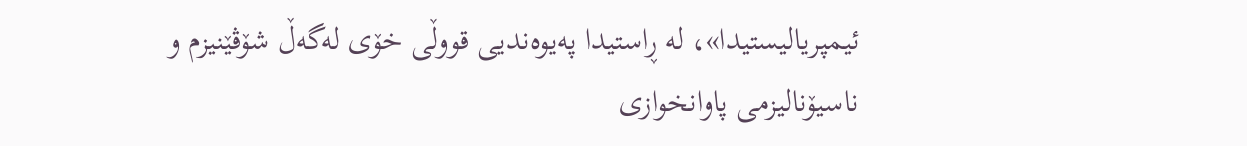ئیمپریالیستیدا»، لە ڕاستیدا پەیوەندیی قووڵی خۆی لەگەڵ شۆڤێنیزم و ناسیۆنالیزمی پاوانخوازی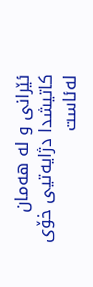ئێرانی و لە هەمان کاتیشدا دژایەتیی خۆی لەئاست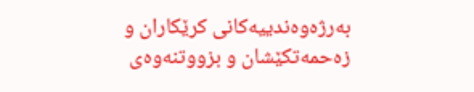بەرژەوەندییەکانی کرێکاران و زەحمەتکێشان و بزووتنەوەی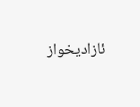ئازادیخواز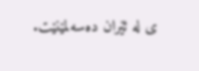ی لە ئێران دەسەلمێنێت.